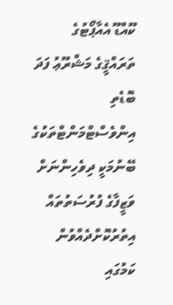ކޫއްޑޫ އެއާޕޯޓުގެ ތަރައްޤީގެ މަޝްރޫޢު ފަދަ ބޮޑެތި އިންވެސްޓްމަންޓްތަކުގެ ބޭނުމަކީ ދިވެހިންނަށް ވަޒީފާގެ ފުރުސަތުތައް އިތުރުކޮށްދެއްވުން ކަމުގައި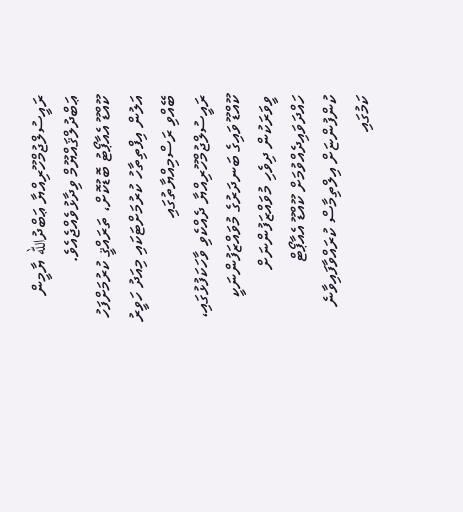ރައީސުލްޖުމްހޫރިއްޔާ ޢަބްދުالله ޔާމީން ޢަބްދުލްޤައްޔޫމް ވިދާޅުވެއްޖެއެވެ.
ކޫއްޑޫ އެއާޕޯޓު ބޮޑުކޮށް، ތަރައްޤީ ކުރުމަށްފަހު އަލުން އިފްތިތާހު ކުރުމަށްޓަކައި މިއަދު ހަވީރު ބޭއްވި ރަސްމިއްޔާތުގައި ރައީސުލްޖުމްހޫރިއްޔާ ދެއްކެވި ވާހަކަފުޅުގައި، ކޫއްޑޫ ވައިގެ ބަނދަރުގެ މުވައްޒަފުންނަކީ ވީވަރަކުން ދިވެހި މުވައްޒަފުންނަށް ހައްދަވައިދެއްވުމަށް ކޫއްޑޫ އެއާޕޯޓް ކުންފުންޏަށް އިލްތިމާސް ކުރައްވާފައިވާނެ ކަމުގައި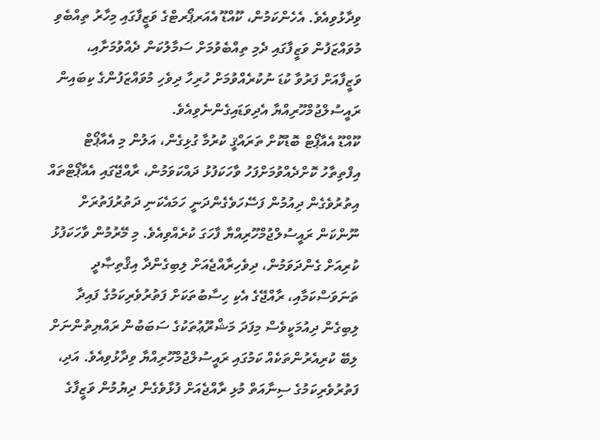ވިދާޅުވިއެވެ. އެހެންކަމުން، ކޫއްޑޫ އެއަރޕޯރޓްގެ ވަޒީފާގައި މިހާރު ތިއްބެވި މުވައްޒަފުން ވަޒީފާގައި ދެމި ތިއްބެވުމަށް ސަމާލުކަން ދެއްވުމަށާއި، ވަޒީފާއަށް ފަރުވާ ކުޑަ ނުކުރެއްވުމަށް ހުރިހާ ދިވެހި މުވައްޒަފުންގެ ކިބައިން ރައީސުލްޖުމްހޫރިއްޔާ އެދިވަޑައިގެންނެވިއެވެ.
ކޫއްޑޫ އެއާޕޯޓް ބޮޑުކޮށް ތަރައްޤީ ކުރުމާ ގުޅިގެން، އަލުން މި އެއާޕޯޓް އިފްތިތާހު ކޮށްދެއްވުމަށްފަހު ވާހަކަފުޅު ދައްކަވަމުން، ރާއްޖޭގައި އެއާޕޯޓްތައް އިތުރުވެގެން ދިއުމުން ފަސޭހަވެގެންދަނީ ހަމައެކަނި ދަތުރުފަތުރަށް ނޫންކަން ރައީސުލްޖުމްހޫރިއްޔާ ފާހަގަ ކުރެއްވިއެވެ. މި މޭރުމުން ވާހަކަފުޅު ކުރިއަށް ގެންދަވަމުން، ދިވެހިރާއްޖެއަށް ލިބިގެންދާ އިޤްތިޞާދީ ތަނަވަސްކަމާއި، ރާއްޖޭގެ އެކި ހިސާބުތަކަށް ފަތުރުވެރިކަމުގެ ފައިދާ ލިބިގެން ދިއުމަކީވެސް މިފަދަ މަޝްރޫޢުތަކުގެ ސަބަބުން ރައްޔިތުންނަށް ލިބޭ ކުރިއެރުންތަކެއް ކަމުގައި ރައީސުލްޖުމްހޫރިއްޔާ ވިދާޅުވިއެވެ. އަދި، ފަތުރުވެރިކަމުގެ ސިނާއަތް މުޅި ރާއްޖެއަށް ފުޅާވެގެން ދިޔުމުން ވަޒީފާގެ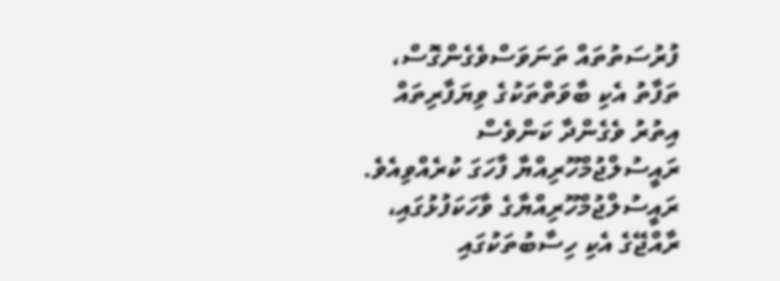ފުރުސަތުތައް ތަނަވަސްވެގެންގޮސް، ތަފާތު އެކި ބާވަތްތަކުގެ ވިޔަފާރިތައް އިތުރު ވެގެންދާ ކަންވެސް ރައީސުލްޖުމްހޫރިއްޔާ ފާހަގަ ކުރެއްވިއެވެ.
ރައީސުލްޖުމްހޫރިއްޔާގެ ވާހަކަފުޅުގައި، ރާއްޖޭގެ އެކި ހިސާބުތަކުގައި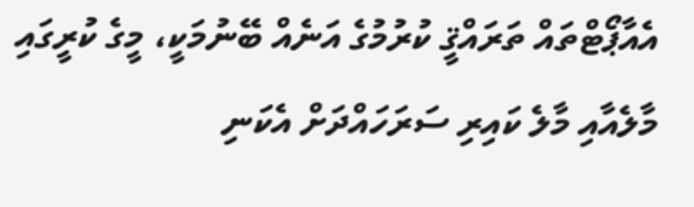އެއާޕޯޓްތައް ތަރައްޤީ ކުރުމުގެ އަނެއް ބޭނުމަކީ، މީގެ ކުރީގައި މާލެއާއި މާލެ ކައިރި ސަރަހައްދަށް އެކަނި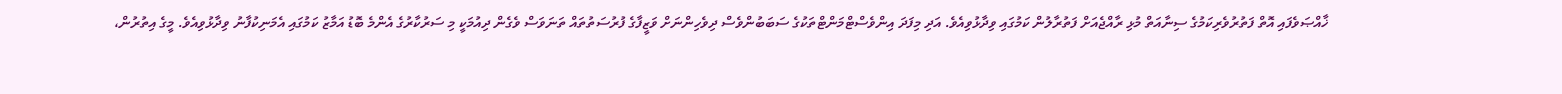ޚާއްޞަވެފައި އޮތް ފަތުރުވެރިކަމުގެ ސިނާއަތް މުޅި ރާއްޖެއަށް ފަތުރާލުން ކަމުގައި ވިދާޅުވިއެވެ. އަދި މިފަދަ އިންވެސްޓްމަންޓްތަކުގެ ސަބަބުންވެސް ދިވެހިންނަށް ވަޒީފާގެ ފުރުސަތުތައް ތަނަވަސް ވެގެން ދިއުމަކީ މި ސަރުކާރުގެ އެންމެ ބޮޑު އަމާޒު ކަމުގައި އެމަނިކުފާނު ވިދާޅުވިއެވެ. މީގެ އިތުރުން،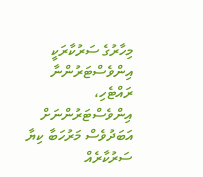މިހާރުގެ ސަރުކާރަކީ އިންވެސްޓަރުންނާ ރައްޓެހި، އިންވެސްޓަރުންނަށް އަބަދުވެސް މަރުހަބާ ކިޔާ ސަރުކާރެއް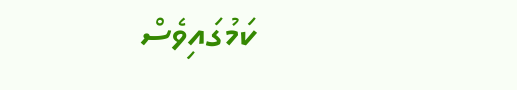ކަމުގައިވެސް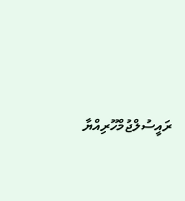ރައީސުލްޖުމްހޫރިއްޔާ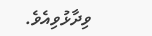ވިދާޅުވިއެވެ.